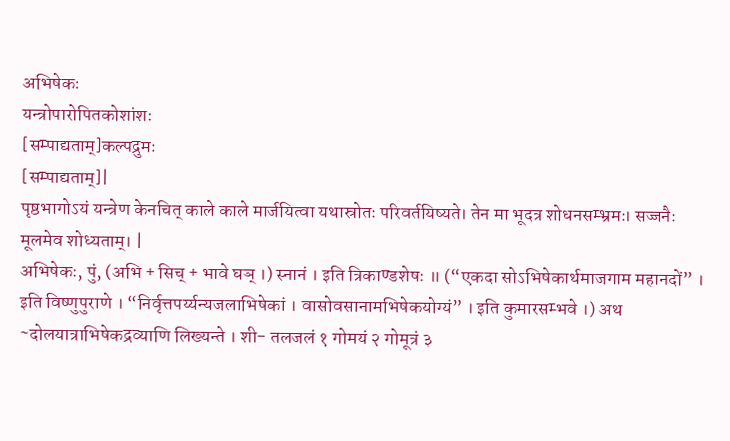अभिषेकः
यन्त्रोपारोपितकोशांशः
[सम्पाद्यताम्]कल्पद्रुमः
[सम्पाद्यताम्]|
पृष्ठभागोऽयं यन्त्रेण केनचित् काले काले मार्जयित्वा यथास्रोतः परिवर्तयिष्यते। तेन मा भूदत्र शोधनसम्भ्रमः। सज्जनैः मूलमेव शोध्यताम्। |
अभिषेकः, पुं, (अभि + सिच् + भावे घञ् ।) स्नानं । इति त्रिकाण्डशेषः ॥ (“एकदा सोऽभिषेकार्थमाजगाम महानदों” । इति विष्णुपुराणे । “निर्वृत्तपर्य्यन्यजलाभिषेकां । वासोवसानामभिषेकयोग्यं” । इति कुमारसम्भवे ।) अथ ~दोलयात्राभिषेकद्रव्याणि लिख्यन्ते । शी- तलजलं १ गोमयं २ गोमूत्रं ३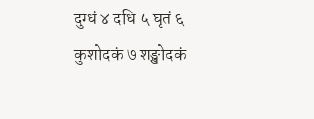दुग्धं ४ दधि ५ घृतं ६ कुशोदकं ७ शङ्खोदकं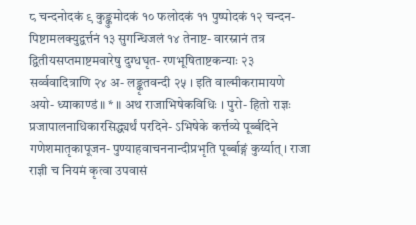८ चन्दनोदकं ९ कुङ्कुमोदकं १० फलोदकं ११ पुष्पोदकं १२ चन्दन- पिष्टामलक्युद्वर्त्तनं १३ सुगन्धिजलं १४ तेनाष्ट- वारस्नानं तत्र द्वितीयसप्तमाष्टमवारेषु दुग्धघृत- रणभूषिताष्टकन्याः २३ सर्व्ववादित्राणि २४ अ- लङ्कृतवन्दी २५ । इति वाल्मीकरामायणे अयो- ध्याकाण्डं ॥ * ॥ अथ राजाभिषेकविधिः । पुरो- हितो राज्ञः प्रजापालनाधिकारसिद्ध्यर्थं परदिने- ऽभिषेके कर्त्तव्ये पूर्ब्बदिने गणेशमातृकापूजन- पुण्याहवाचननान्दीप्रभृति पूर्ब्बाङ्गं कुर्य्यात् । राजा राज्ञी च नियमं कृत्वा उपवासं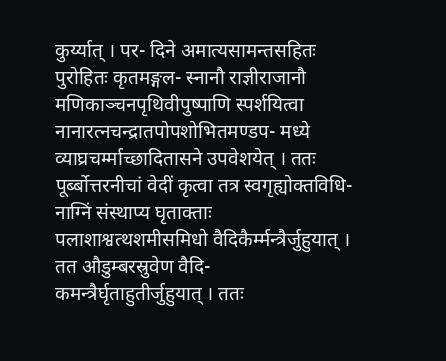कुर्य्यात् । पर- दिने अमात्यसामन्तसहितः पुरोहितः कृतमङ्गल- स्नानौ राज्ञीराजानौ मणिकाञ्चनपृथिवीपुष्पाणि स्पर्शयित्वा नानारत्नचन्द्रातपोपशोभितमण्डप- मध्ये व्याघ्रचर्म्माच्छादितासने उपवेशयेत् । ततः पूर्ब्बोत्तरनीचां वेदीं कृत्वा तत्र स्वगृह्योक्तविधि- नाग्निं संस्थाप्य घृताक्ताः पलाशाश्वत्थशमीसमिधो वैदिकैर्म्मन्त्रैर्जुहुयात् । तत औडुम्बरस्रुवेण वैदि- कमन्त्रैर्घृताहुतीर्जुहुयात् । ततः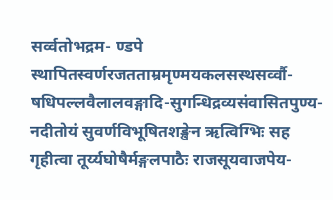सर्व्वतोभद्रम- ण्डपे स्थापितस्वर्णरजतताम्रमृण्मयकलसस्थसर्व्वौ- षधिपल्लवैलालवङ्गादि-सुगन्धिद्रव्यसंवासितपुण्य- नदीतोयं सुवर्णविभूषितशङ्खेन ऋत्विग्भिः सह गृहीत्वा तूर्य्यघोषैर्मङ्गलपाठैः राजसूयवाजपेय-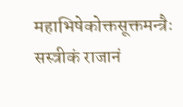महाभिषेकोक्तसूक्तमन्त्रैः सस्त्रीकं राजानं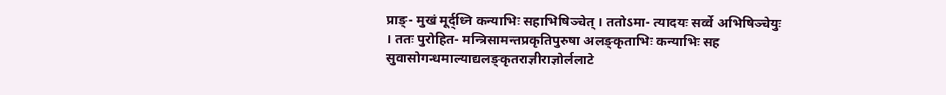प्राङ्- मुखं मूर्द्ध्नि कन्याभिः सहाभिषिञ्चेत् । ततोऽमा- त्यादयः सर्व्वे अभिषिञ्चेयुः । ततः पुरोहित- मन्त्रिसामन्तप्रकृतिपुरुषा अलङ्कृताभिः कन्याभिः सह सुवासोगन्धमाल्याद्यलङ्कृतराज्ञीराज्ञोर्ललाटे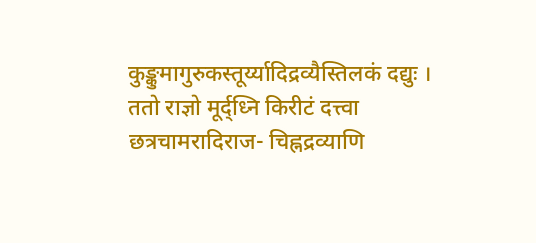कुङ्कुमागुरुकस्तूर्य्यादिद्रव्यैस्तिलकं दद्युः । ततो राज्ञो मूर्द्ध्नि किरीटं दत्त्वा छत्रचामरादिराज- चिह्नद्रव्याणि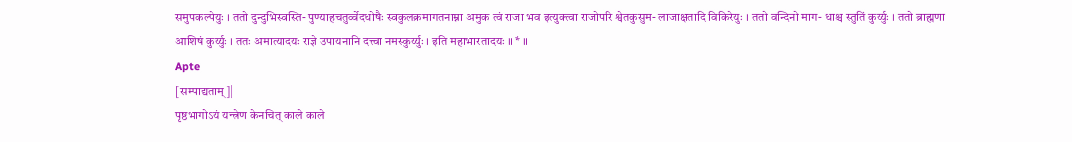समुपकल्पेयुः । ततो दुन्दुभिस्वस्ति- पुण्याहचतुर्व्वेदधोषैः स्वकुलक्रमागतनाम्ना अमुक त्वं राजा भव इत्युक्त्वा राजोपरि श्वेतकुसुम- लाजाक्षतादि विकिरेयुः । ततो वन्दिनो माग- धाश्च स्तुतिं कुर्य्युः । ततो ब्राह्मणा आशिषं कुर्य्युः । ततः अमात्यादयः राज्ञे उपायनानि दत्त्वा नमस्कुर्य्युः । इति महाभारतादयः ॥ * ॥
Apte
[सम्पाद्यताम्]|
पृष्ठभागोऽयं यन्त्रेण केनचित् काले काले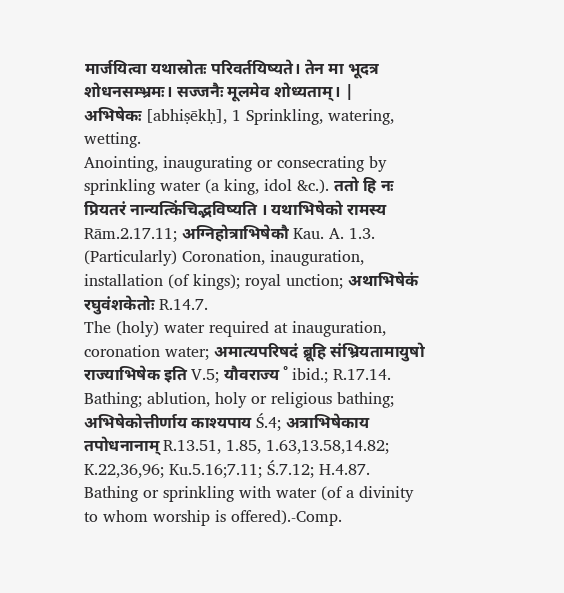मार्जयित्वा यथास्रोतः परिवर्तयिष्यते। तेन मा भूदत्र शोधनसम्भ्रमः। सज्जनैः मूलमेव शोध्यताम्। |
अभिषेकः [abhiṣēkḥ], 1 Sprinkling, watering, wetting.
Anointing, inaugurating or consecrating by sprinkling water (a king, idol &c.). ततो हि नः प्रियतरं नान्यत्किंचिद्भविष्यति । यथाभिषेको रामस्य Rām.2.17.11; अग्निहोत्राभिषेकौ Kau. A. 1.3.
(Particularly) Coronation, inauguration, installation (of kings); royal unction; अथाभिषेकं रघुवंशकेतोः R.14.7.
The (holy) water required at inauguration, coronation water; अमात्यपरिषदं ब्रूहि संभ्रियतामायुषो राज्याभिषेक इति V.5; यौवराज्य ˚ ibid.; R.17.14.
Bathing; ablution, holy or religious bathing; अभिषेकोत्तीर्णाय काश्यपाय Ś.4; अत्राभिषेकाय तपोधनानाम् R.13.51, 1.85, 1.63,13.58,14.82; K.22,36,96; Ku.5.16;7.11; Ś.7.12; H.4.87.
Bathing or sprinkling with water (of a divinity to whom worship is offered).-Comp.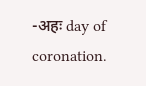-अहः day of coronation.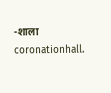-शाला coronationhall.